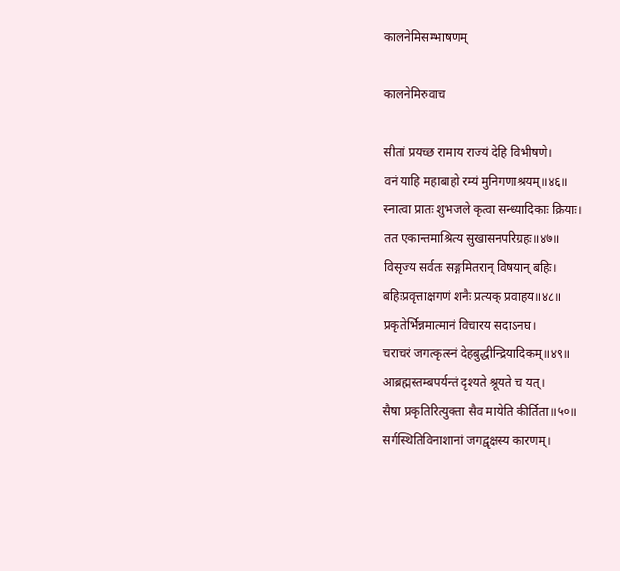कालनेमिसम्भाषणम्

कालनेमिरुवाच

सीतां प्रयच्छ रामाय राज्यं देहि विभीषणे।
वनं याहि महाबाहो रम्यं मुनिगणाश्रयम्॥४६॥
स्नात्वा प्रातः शुभजले कृत्वा सन्ध्यादिकाः क्रियाः।
तत एकान्तमाश्रित्य सुखासनपरिग्रहः॥४७॥
विसृज्य सर्वतः सङ्गमितरान् विषयान् बहिः।
बहिःप्रवृत्ताक्षगणं शनैः प्रत्यक् प्रवाहय॥४८॥
प्रकृतेर्भिन्नमात्मानं विचारय सदाऽनघ।
चराचरं जगत्कृत्स्नं देहबुद्धीन्द्रियादिकम्॥४९॥
आब्रह्मस्तम्बपर्यन्तं दृश्यते श्रूयते च यत्।
सैषा प्रकृतिरित्युक्ता सैव मायेति कीर्तिता॥५०॥
सर्गस्थितिविनाशानां जगद्वृक्षस्य कारणम्।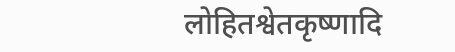लोहितश्वेतकृष्णादि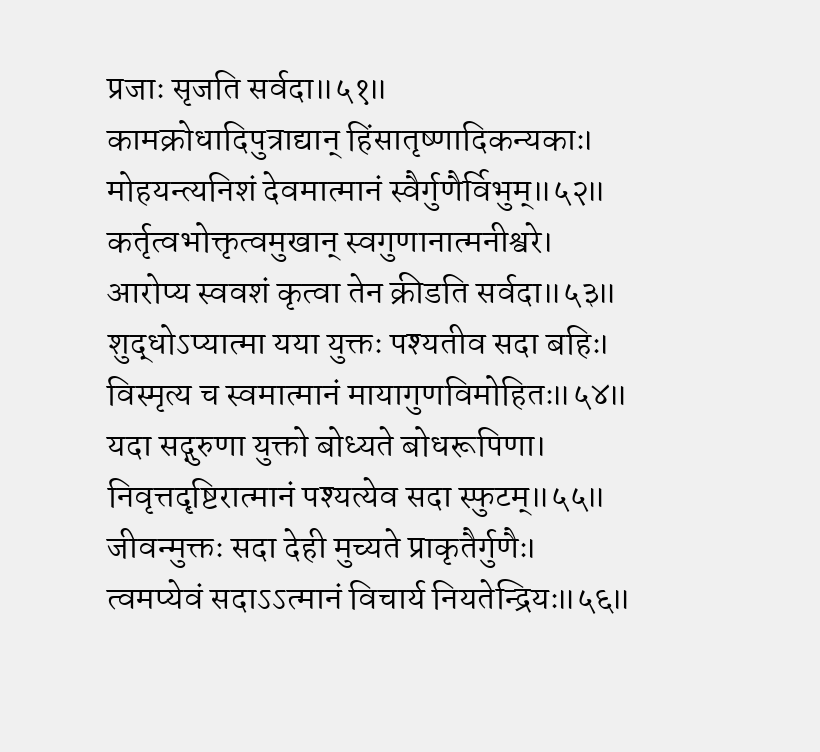प्रजाः सृजति सर्वदा॥५१॥
कामक्रोधादिपुत्राद्यान् हिंसातृष्णादिकन्यकाः।
मोहयन्त्यनिशं देवमात्मानं स्वैर्गुणैर्विभुम्॥५२॥
कर्तृत्वभोक्तृत्वमुखान् स्वगुणानात्मनीश्वरे।
आरोप्य स्ववशं कृत्वा तेन क्रीडति सर्वदा॥५३॥
शुद्धोऽप्यात्मा यया युक्तः पश्यतीव सदा बहिः।
विस्मृत्य च स्वमात्मानं मायागुणविमोहितः॥५४॥
यदा सद्गुरुणा युक्तो बोध्यते बोधरूपिणा।
निवृत्तदृष्टिरात्मानं पश्यत्येव सदा स्फुटम्॥५५॥
जीवन्मुक्तः सदा देही मुच्यते प्राकृतैर्गुणैः।
त्वमप्येवं सदाऽऽत्मानं विचार्य नियतेन्द्रियः॥५६॥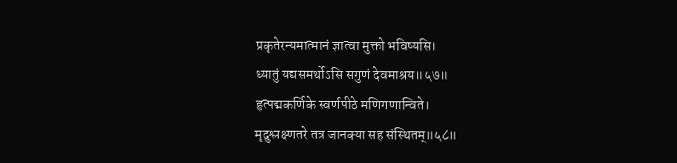प्रकृतेरन्यमात्मानं ज्ञात्वा मुक्तो भविष्यसि।
ध्यातुं यद्यसमर्थोऽसि सगुणं देवमाश्रय॥५७॥
हृत्पद्मकर्णिके स्वर्णपीठे मणिगणान्विते।
मृदुश्लक्ष्णतरे तत्र जानक्या सह संस्थितम्॥५८॥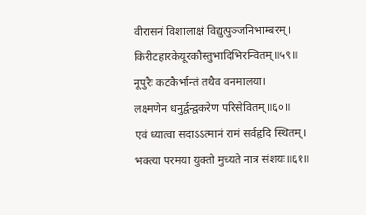वीरासनं विशालाक्षं विद्युत्पुञ्जनिभाम्बरम्।
किरीटहारकेयूरकौस्तुभादिभिरन्वितम्॥५९॥
नूपुरैः कटकैर्भान्तं तथैव वनमालया।
लक्ष्मणेन धनुर्द्वन्द्वकरेण परिसेवितम्॥६०॥
एवं ध्यात्वा सदाऽऽत्मानं रामं सर्वहृदि स्थितम्।
भक्त्या परमया युक्तो मुच्यते नात्र संशयः॥६१॥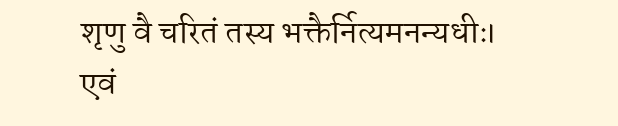शृणु वै चरितं तस्य भक्तैर्नित्यमनन्यधीः।
एवं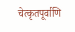चेत्कृतपूर्वाणि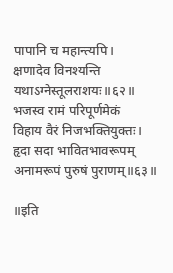पापानि च महान्त्यपि।
क्षणादेव विनश्यन्ति यथाऽग्नेस्तूलराशयः॥६२॥
भजस्व रामं परिपूर्णमेकं
विहाय वैरं निजभक्तियुक्तः।
हृदा सदा भावितभावरूपम्
अनामरूपं पुरुषं पुराणम्॥६३॥

॥इति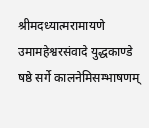श्रीमदध्यात्मरामायणे उमामहेश्वरसंवादे युद्धकाण्डे
षष्ठे सर्गे कालनेमिसम्भाषणम्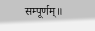सम्पूर्णम्॥